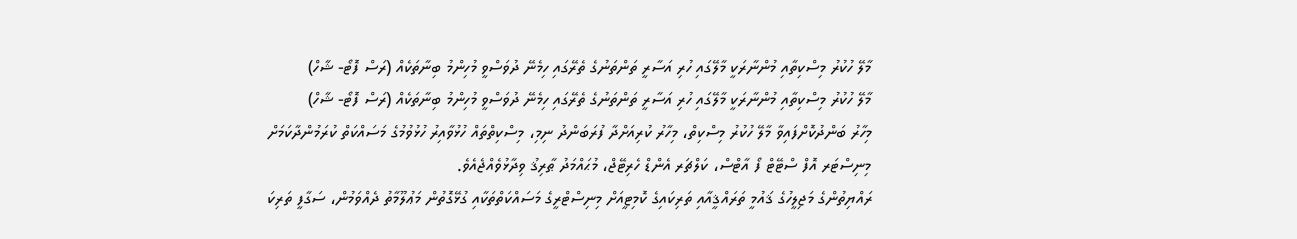މާލޭ ހުކުރު މިސްކިތާއި މުންނާރަކީ މާލޭގައި ހުރި އަސާރީ ތަންތަނުގެ ތެރޭގައި ހިމެނޭ ދުވަސްވީ މުހިންމު ބިނާތަކެއް (ރަސް ފޮޓޯ- ޝާހް)
މާލޭ ހުކުރު މިސްކިތާއި މުންނާރަކީ މާލޭގައި ހުރި އަސާރީ ތަންތަނުގެ ތެރޭގައި ހިމެނޭ ދުވަސްވީ މުހިންމު ބިނާތަކެއް (ރަސް ފޮޓޯ- ޝާހް)
މިހާރު ބަންދުކޮށްފައިވާ މާލޭ ހުކުރު މިސްކިތް، މިހާރު ކުރިއަށްދާ ފުރަބަންދު ނިމި، މިސްކިތްތައް ހުޅުވާއިރު ހުޅުވުމުގެ މަސައްކަތް ކުރަމުންދާކަމަށް މިނިސްޓަރ އޮފް ސްޓޭޓް ފޯ އާޓްސް، ކަލްޗަރ އެންޑް ހެރިޓޭޖް، މުޙައްމަދު ޠާރިޤު ވިދާޅުވެއްޖެއެވެ.
ރައްޔިތުންގެ މަޖިލީހުގެ ޤައުމީ ތަރައްޤީއާއި ތަރިކައިގެ ކޮމިޓީއަށް މިނިސްޓްރީގެ މަސައްކަތްތަކާއި ގުޅޭގޮތުން މަޢުލޫމާތު ދެއްވަމުން، ސަގާފީ ތަރިކަ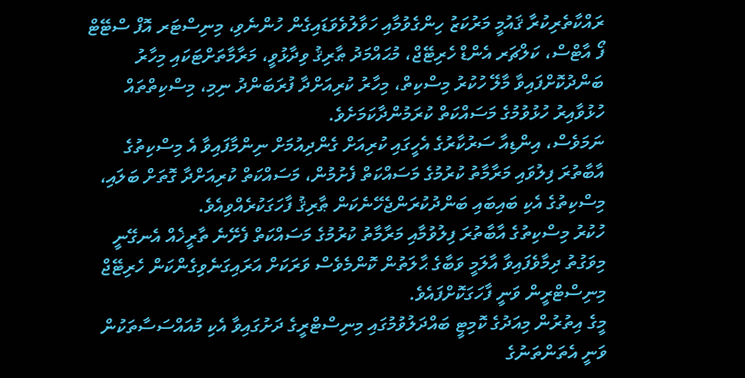ރައްކާތެރިކުރާ ޤައުމީ މަރުކަޒު ހިންގެވުމާއި ހަވާލުވެވަޑައިގެން ހުންނެވި، މިނިސްޓަރ އޮފް ސްޓޭޓް ފޯ އާޓްސް، ކަލްޗަރ އެންޑް ހެރިޓޭޖް، މުޙައްމަދު ޠާރިޤު ވިދާޅުވީ، މަރާމާތަށްޓަކައި މިހާރު ބަންދުކޮށްފައިވާ މާލޭ ހުކުރު މިސްކިތް، މިހާރު ކުރިއަށްދާ ފުރަބަންދު ނިމި، މިސްކިތްތައް ހުޅުވާއިރު ހުޅުވުމުގެ މަސައްކަތް ކުރަމުންދާކަމަށެވެ.
ނަމަވެސް، އިންޑިއާ ސަރުކާރުގެ އެހީގައި ކުރިއަށް ގެންދިއުމަށް ނިންމާފައިވާ އެ މިސްކިތުގެ އާބާތުރަ ފިލުވައި މަރާމާތު ކުރުމުގެ މަސައްކަތް ފެށުމުން، މަސައްކަތް ކުރިއަށްދާ ގޮތަށް ބަލައި، މިސްކިތުގެ އެކި ބައިބައި ބަންދުކުރަންޖެހޭނެކަން ޠާރިޤު ފާހަގަކުރެއްވިއެވެ.
ހުކުރު މިސްކިތުގެ އާބާތުރަ ފިލުވުމާއި މަރާމާތު ކުރުމުގެ މަސައްކަތް ފެށޭނެ ތާރީޚެއް އެނގޭނީ މިވަގުތު ދިމާވެފައިވާ އާލަމީ ވަބާގެ ޙާލަތުން ކޮންމެވެސް ވަރަކަށް އަރައިގަނެވިގެންކަން ހެރިޓޭޖް މިނިސްޓްރީން ވަނީ ފާހަގަކޮށްފައެވެ.
މީގެ އިތުރުން މިއަދުގެ ކޮމިޓީ ބައްދަލުވުމުގައި މިނިސްޓްރީގެ ދަށުގައިވާ އެކި މުއައްސަސާތަކުން ވަނީ އެތަންތަނުގެ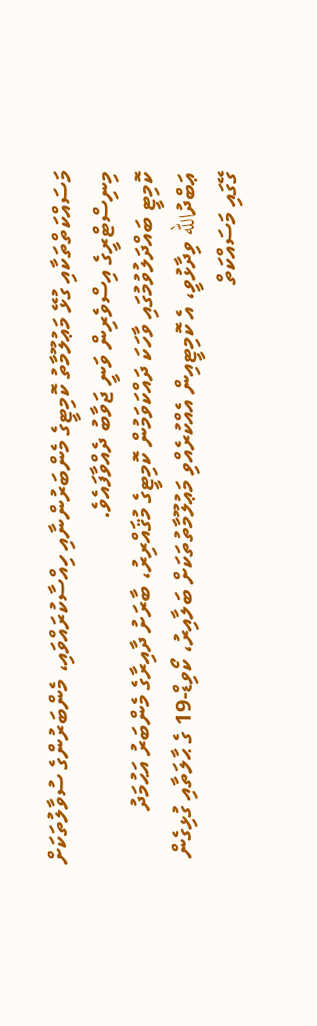މަސައްކަތްތަކާއި ގުޅޭ މަޢުލޫމާތު ކޮމިޓީގެ މެންބަރުންނާއި ހިއްސާކުރައްވައި، މެންބަރުންގެ ސުވާލުތަކަށް މިނިސްޓްރީގެ އިސްވެރިން ވަނީ ޖަވާބު ދެއްވާފައެވެ.
ކޮމިޓީ ބައްދަލުވުމުގައި ވާހަކަ ދައްކަވަމުން ކޮމިޓީގެ މުޤައްރިރު، ބާރަށު ދާއިރާގެ މެންބަރު އަޙުމަދު ޢަބްދުالله ވިދާޅުވީ، އެ ކޮމިޓީއިން އެއްކުރެއްވި މަޢުލޫމާތުތަކަށް ބަލާއިރު، ކޯވިޑް-19 ގެ ޙާލަތާއި ގުޅިގެން ގޭގައި މަސައްކަތް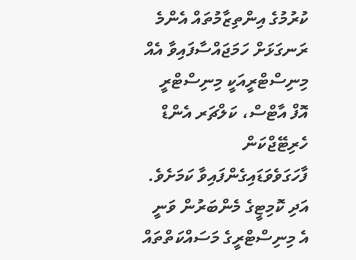ކުރުމުގެ އިންތިޒާމުތައް އެންމެ ރަނގަޅަށް ހަމަޖައްސާފައިވާ އެއް މިނިސްޓްރީއަކީ މިނިސްޓްރީ އޮފް އާޓްސް، ކަލްޗަރ އެންޑް ހެރިޓޭޖްކަން ފާހަގަވެވަޑައިގެންފައިވާ ކަމަށެވެ.
އަދި ކޮމިޓީގެ މެންބަރުން ވަނީ އެ މިނިސްޓްރީގެ މަސައްކަތްތައް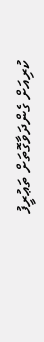ކުރިއަށް ގެންދަވާގޮތަށް ތަޢުރީފު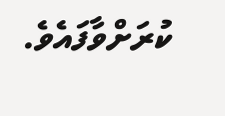ކުރަށްވާފައެވެ.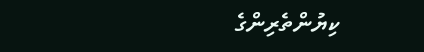ކިޔުންތެރިންގެ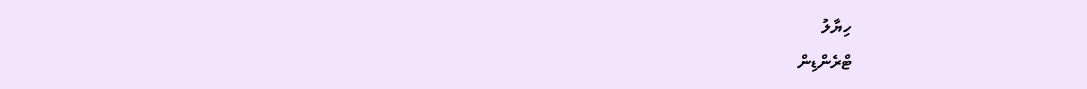ހިޔާލު
ޓްރެންޑިން